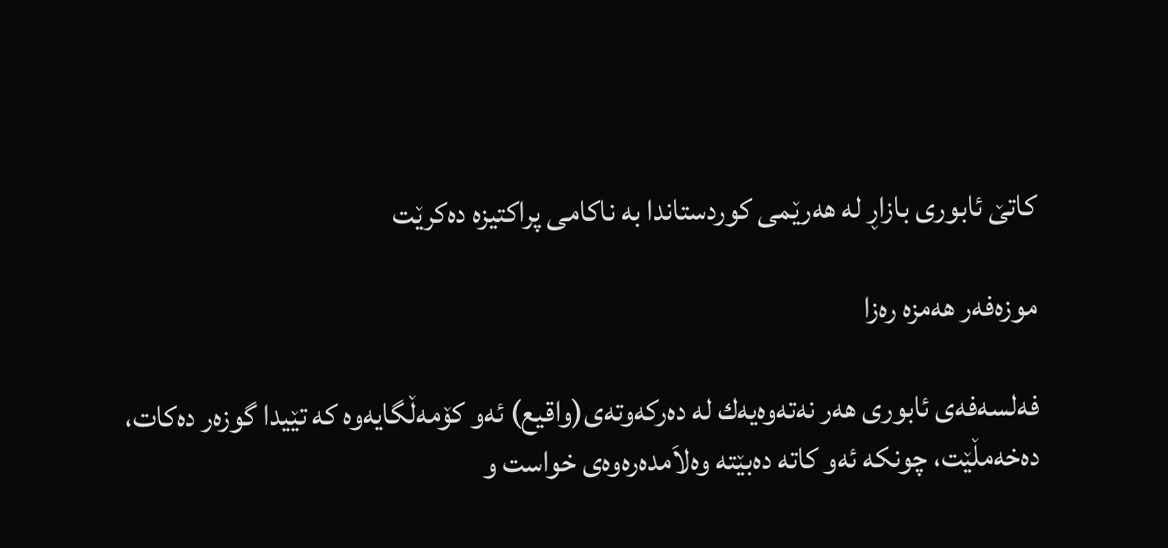كاتێ‌ ئابوری‌ بازاڕ له‌ هه‌رێمی‌ كوردستاندا به‌ ناكامی‌ پراكتیزه‌ ده‌كرێت

موزه‌فه‌ر هه‌مزه‌ ره‌زا

فه‌لسه‌فه‌ی‌ ئابوری‌ هه‌ر نه‌ته‌وه‌یه‌ك له‌ ده‌ركه‌وته‌ی‌(واقیع) ئه‌و كۆمه‌ڵگایه‌وه‌ كه‌ تێیدا گوزه‌ر ده‌كات، ده‌خه‌مڵێت، چونكه‌ ئه‌و كاته‌ ده‌بێته‌ وه‌لاَمده‌ره‌وه‌ی‌ خواست و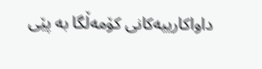داواكارییه‌كانی‌ كۆمه‌ڵگا به‌ پێی‌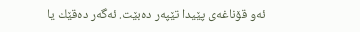ئه‌و قۆناغه‌ی‌ پێیدا تێپه‌ر ده‌بێت. ئه‌گه‌ر ده‌قێك یا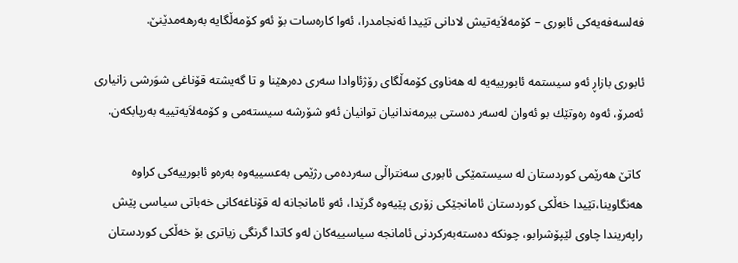فه‌لسه‌فه‌یه‌كی‌ ئابوری‌ – كۆمه‌لاَیه‌تیش لادانی‌ تێیدا ئه‌نجامدرا، ئه‌وا كاره‌سات بۆ ئه‌و كۆمه‌ڵگایه‌ به‌رهه‌مدێنێ‌.

ئابوری‌ بازاڕ ئه‌و سیستمه‌ ئابورییه‌یه‌ له‌ هه‌ناوی‌ كۆمه‌ڵگای‌ رۆژئاوادا سه‌ری‌ ده‌رهێنا و تا گه‌یشته‌ قۆناغی‌ شوَرشی‌ زانیاری‌ ئه‌مرۆ، ئه‌وه‌ ره‌وتێك بو ئه‌وان له‌سه‌ر ده‌ستی‌ بیرمه‌ندانیان توانیان ئه‌و شۆرشه‌ سیسته‌می‌ و كۆمه‌لاَیه‌تییه‌ به‌رپابكه‌ن.

 كاتێ‌ هه‌رێمی‌ كوردستان له‌ سیستمێكی‌ ئابوری‌ سه‌نتراڵی‌ سه‌رده‌می‌ رژێمی‌ به‌عسییه‌وه‌ به‌ره‌و ئابورییه‌كی‌ كراوه‌ هه‌نگاوینا،تێیدا خه‌ڵكی‌ كوردستان ئامانجێكی‌ زۆری‌ پێیه‌وه‌ گرێدا، ئه‌و ئامانجانه‌ له‌ قۆناغه‌كانی‌ خه‌باتی‌ سیاسی‌ پێش راپه‌ریندا چاوی‌ لێپۆشرابو، چونكه‌ ده‌سته‌به‌ركردنی‌ ئامانجه‌ سیاسییه‌كان له‌و كاتدا گرنگی‌ زیاتری‌ بۆ خه‌ڵكی‌ كوردستان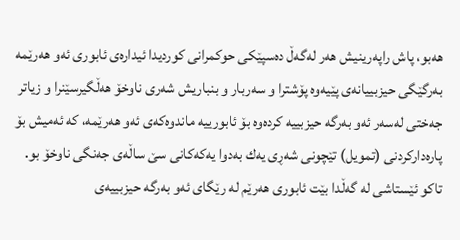هه‌بو، پاش راپه‌رینیش هه‌ر له‌گه‌ڵ ده‌سپێكی‌ حوكمرانی‌ كوردیدا ئیداره‌ی‌ ئابوری‌ ئه‌و هه‌رێمه‌ به‌رگێگی‌ حیزبییانه‌ی‌ پێیه‌وه‌ پۆشترا و سه‌ربار و بنباریش شه‌ری‌ ناوخۆ هه‌ڵگیرسێنرا و زیاتر جه‌ختی‌ له‌سه‌ر ئه‌و به‌رگه‌ حیزبییه‌ كرده‌وه‌ بۆ ئابورییه‌ ماندوه‌كه‌ی‌ ئه‌و هه‌رێمه‌، كه‌ ئه‌میش بۆ پاره‌داركردنی‌ (تمویل) تێچونی‌ شه‌ڕی‌ یه‌ك به‌دوا یه‌كه‌كانی‌ سێ‌ ساڵه‌ی‌ جه‌نگی‌ ناوخۆ بو. تاكو ئێستاشی‌ له‌ گه‌ڵدا بێت ئابوری‌ هه‌رێم له‌ رێگای‌ ئه‌و به‌رگه‌ حیزبییه‌ی‌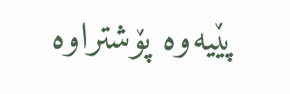پێیه‌وه‌ پۆشتراوه‌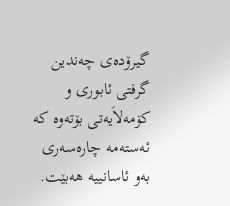گیرۆده‌ی‌ چه‌ندین گرفتی‌ ئابوری‌ و كۆمه‌لاَیه‌تی‌ بۆته‌وه‌ كه‌ ئه‌سته‌مه‌ چاره‌سه‌ری‌ به‌و ئاسانییه‌ هه‌بێت.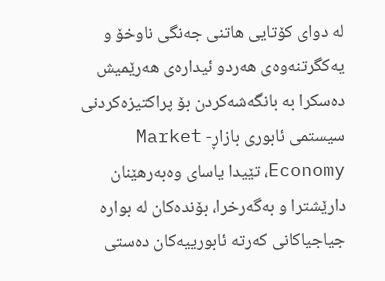له‌ دوای‌ كۆتایی‌ هاتنی‌ جه‌نگی‌ ناوخۆ و یه‌كگرتنه‌وه‌ی‌ هه‌ردو ئیداره‌ی‌ هه‌رێمیش ده‌سكرا به‌ بانگه‌شه‌كردن بۆ پراكتیزه‌كردنی‌ سیستمی‌ ئابوری‌ بازاڕ- Market Economy، تێیدا یاسای‌ وه‌به‌رهێنان  دارێشترا و به‌گه‌رخرا، بۆنده‌كان له‌ بواره‌ جیاجیاكانی‌ كه‌رته‌ ئابورییه‌كان ده‌ستی‌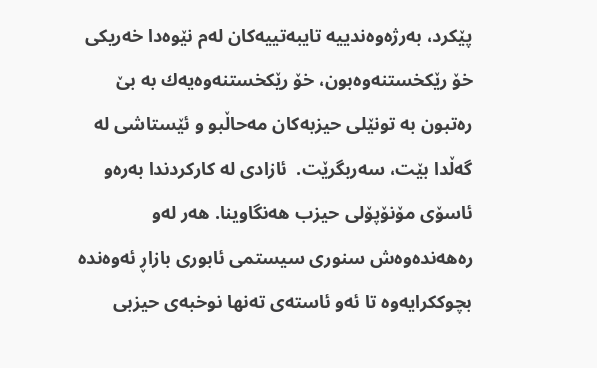پێكرد، به‌رژه‌وه‌ندییه‌ تایبه‌تییه‌كان له‌م نێوه‌دا خه‌ریكی‌ خۆ رێكخستنه‌وه‌بون، خۆ رێكخستنه‌وه‌یه‌ك به‌ بێ‌ ره‌تبون به‌ تونێلی‌ حیزبه‌كان مه‌حاڵبو و ئێستاشی‌ له‌ گه‌ڵدا بێت، سه‌ربگرێت.  ئازادی‌ له‌ كاركردندا به‌ره‌و ئاسۆی‌ مۆنۆپۆلی‌ حیزب هه‌نگاوینا. هه‌ر له‌و ره‌هه‌نده‌وه‌ش سنوری‌ سیستمی‌ ئابوری‌ بازاڕ ئه‌وه‌نده‌ بچوككرایه‌وه‌ تا ئه‌و ئاسته‌ی‌ ته‌نها نوخبه‌ی‌ حیزبی‌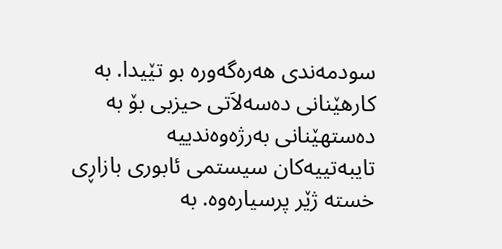سودمه‌ندی‌ هه‌ره‌گه‌وره‌ بو تێیدا. به‌ كارهێنانی‌ ده‌سه‌لاَتی‌ حیزبی‌ بۆ به‌ ده‌ستهێنانی‌ به‌رژه‌وه‌ندییه‌ تایبه‌تییه‌كان سیستمی ئابوری‌ بازاڕی‌ خسته‌ ژێر پرسیاره‌وه‌. به‌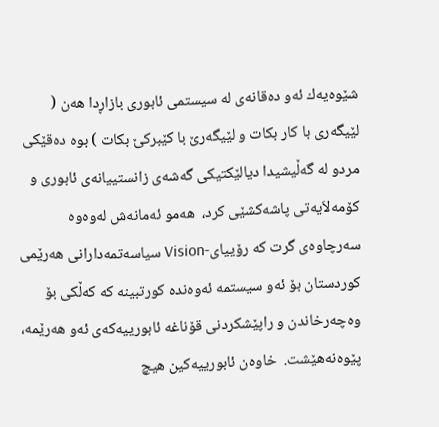شێوه‌یه‌ك ئه‌و ده‌قانه‌ی‌ له‌ سیستمی‌ ئابوری‌ بازاڕدا هه‌ن ( لێیگه‌ری‌ با كار بكات و لێیگه‌رێ‌ با كێبركێ‌ بكات ) بوه‌ ده‌قێكی‌ مردو له‌ گه‌ڵیشیدا دیالێكتیكی‌ گه‌شه‌ی‌ زانستییانه‌ی‌ ئابوری‌ و كۆمه‌لاَیه‌تی‌ پاشه‌كشێی‌ كرد،  هه‌مو ئه‌مانه‌ش له‌وه‌وه‌ سه‌رچاوه‌ی‌ گرت كه‌ رۆییای‌-Vision سیاسه‌تمه‌دارانی‌ هه‌رێمی‌ كوردستان بۆ ئه‌و سیستمه‌ ئه‌وه‌نده‌ كورتبینه‌ كه‌ كه‌ڵكی‌ بۆ وه‌چه‌رخاندن و راپێشكردنی‌ قۆناغه‌ ئابورییه‌كه‌ی‌ ئه‌و هه‌رێمه‌، پێوه‌نه‌هێشت.  خاوه‌ن ئابورییه‌كین هیچ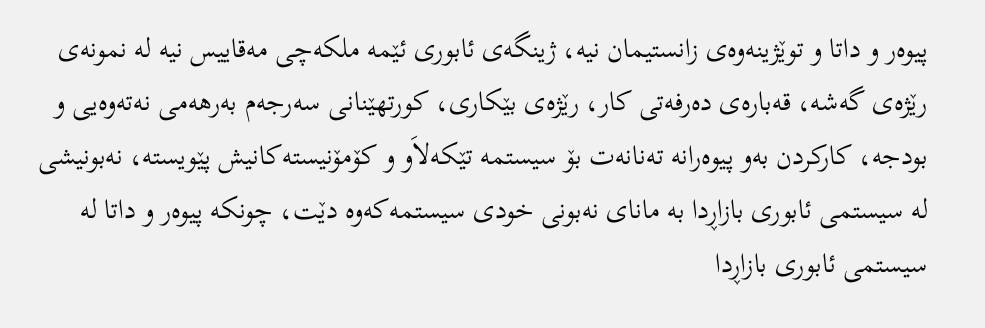پیوه‌ر و داتا و توێژینه‌وه‌ی‌ زانستیمان نیه‌، ژینگه‌ی‌ ئابوری‌ ئێمه‌ ملكه‌چی‌ مه‌قاییس نیه‌ له‌ نمونه‌ی‌ رێژه‌ی‌ گه‌شه‌، قه‌باره‌ی‌ ده‌رفه‌تی‌ كار، رێژه‌ی‌ بێكاری‌، كورتهێنانی‌ سه‌رجه‌م به‌رهه‌می‌ نه‌ته‌وه‌یی‌ و بودجه‌، كاركردن به‌و پیوه‌رانه‌ ته‌نانه‌ت بۆ سیستمه‌ تێكه‌لاَو و كۆمۆنیسته‌كانیش پێویسته‌، نه‌بونیشی‌ له‌ سیستمی‌ ئابوری‌ بازاڕدا به‌ مانای‌ نه‌بونی‌ خودی‌ سیستمه‌كه‌وه‌ دێت، چونكه‌ پیوه‌ر و داتا له‌ سیستمی‌ ئابوری‌ بازاڕدا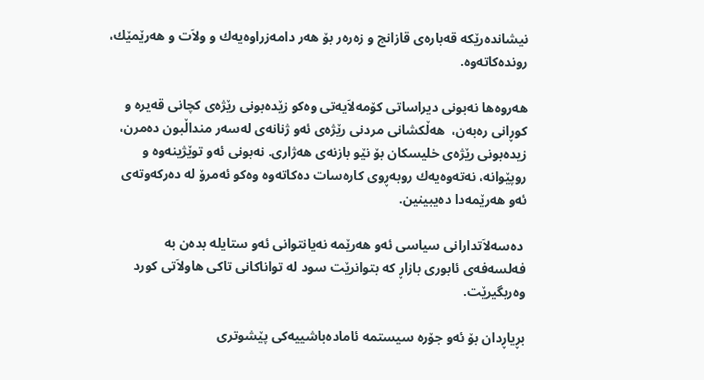نیشانده‌رێكه‌ قه‌باره‌ی‌ قازانج و زه‌ره‌ر بۆ هه‌ر دامه‌زراوه‌یه‌ك و ولاَت و هه‌رێمێك، رونده‌كاته‌وه‌.

هه‌روه‌ها نه‌بونی‌ دیراساتی‌ كۆمه‌لاَیه‌تی‌ وه‌كو زێده‌بونی‌ رێژه‌ی‌ كچانی‌ قه‌یره‌ و كوڕانی‌ ره‌به‌ن،  هه‌ڵكشانی‌ مردنی‌ رێژه‌ی‌ ئه‌و ژنانه‌ی‌ له‌سه‌ر منداڵبون ده‌مرن، زیده‌بونی‌ رێژه‌ی‌ خلیسكان بۆ نێو بازنه‌ی‌ هه‌ژاری‌. نه‌بونی‌ ئه‌و توێژینه‌وه‌ و روپێوانه‌، نه‌ته‌وه‌یه‌ك روبه‌ڕوی‌ كاره‌سات ده‌كاته‌وه‌ وه‌كو ئه‌مرۆ له‌ ده‌ركه‌وته‌ی‌ ئه‌و هه‌رێمه‌دا ده‌یبینین.

 ده‌سه‌لاَتدارانی‌ سیاسی‌ ئه‌و هه‌رێمه‌ نه‌یانتوانی‌ ئه‌و ستایله‌ بده‌ن به‌ فه‌لسه‌فه‌ی‌ ئابوری‌ بازاڕ كه‌ بتوانرێت سود له‌ تواناكانی‌ تاكی‌ هاولاَتی‌ كورد وه‌ربگیرێت.

بڕیاڕدان بۆ ئه‌و جۆره‌ سیستمه‌ ئاماده‌باشییه‌كی‌ پێشوتری‌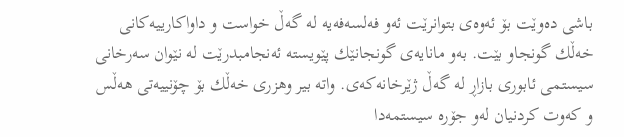باشی‌ ده‌وێت بۆ ئه‌وه‌ی‌ بتوانرێت ئه‌و فه‌لسه‌فه‌یه‌ له‌ گه‌ڵ خواست و داواكارییه‌كانی‌ خه‌ڵك گونجاو بێت. به‌و مانایه‌ی‌ گونجانێك پێویسته‌ ئه‌نجامبدرێت له‌ نێوان سه‌رخانی‌ سیستمی‌ ئابوری‌ بازاڕ له‌ گه‌ڵ ژێرخانه‌كه‌ی‌. واته‌ بیر وهزری‌ خه‌ڵك بۆ چۆنییه‌تی‌ هه‌ڵس و كه‌وت كردنیان له‌و جۆره‌ سیستمه‌دا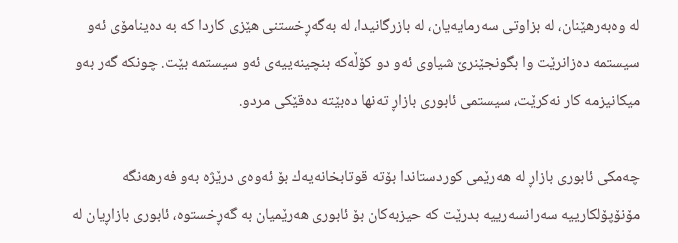له‌ وه‌به‌رهێنان، له‌ بزاوتی‌ سه‌رمایه‌یان، له‌ بازرگانیدا، له‌ به‌گه‌ڕخستنی‌ هێزی‌ كاردا كه‌ به‌ ده‌ینامۆی‌ ئه‌و سیستمه‌ ده‌زانرێت وا بگونجێنرێ شیاوی‌ ئه‌و دو كۆڵه‌كه‌ بنچینه‌ییه‌ی‌ ئه‌و سیستمه‌ بێت. چونكه‌ گه‌ر به‌و میكانیزمه‌ كار نه‌كرێت، سیستمی‌ ئابوری‌ بازاڕ ته‌نها ده‌بێته‌ ده‌قێكی‌ مردو.

چه‌مكی‌ ئابوری‌ بازاڕ له‌ هه‌رێمی‌ كوردستاندا بۆته‌ قوتابخانه‌یه‌ك بۆ ئه‌وه‌ی‌ درێژه‌ به‌و فه‌رهه‌نگه‌ مۆنۆپۆلكارییه‌ سه‌رانسه‌رییه‌ بدرێت كه‌ حیزبه‌كان بۆ ئابوری‌ هه‌رێمیان به‌ گه‌ڕخستوه‌، ئابوری‌ بازاڕیان له‌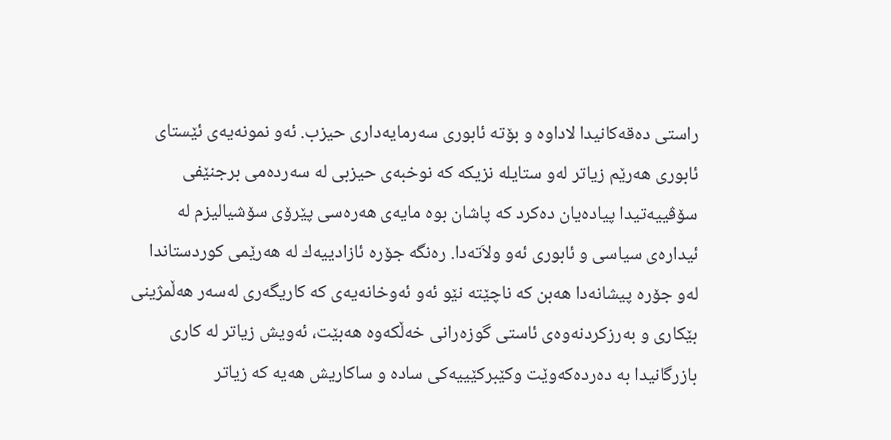راستی‌ ده‌قه‌كانیدا لاداوه‌ و بۆته‌ ئابوری‌ سه‌رمایه‌داری‌ حیزب. ئه‌و نمونه‌یه‌ی‌ ئێستای‌ ئابوری‌ هه‌رێم زیاتر له‌و ستایله‌ نزیكه‌ كه‌ نوخبه‌ی‌ حیزبی‌ له‌ سه‌رده‌می‌ برجنێفی‌ سۆڤییه‌تیدا پیاده‌یان ده‌كرد كه‌ پاشان بوه‌ مایه‌ی‌ هه‌ره‌سی‌ پێرۆی‌ سۆشیالیزم له‌ ئیداره‌ی‌ سیاسی‌ و ئابوری‌ ئه‌و ولاَته‌دا. ره‌نگه‌ جۆره‌ ئازادییه‌ك له‌ هه‌رێمی‌ كوردستاندا له‌و جۆره‌ پیشانه‌دا هه‌بن كه‌ ناچێته‌ نێو ئه‌و ئه‌وخانه‌یه‌ی‌ كه‌ كاریگه‌ری‌ له‌سه‌ر هه‌ڵمژینی‌ بێكاری‌ و به‌رزكردنه‌وه‌ی‌ ئاستی‌ گوزه‌رانی‌ خه‌ڵكه‌وه‌ هه‌بێت، ئه‌ویش زیاتر له‌ كاری‌ بازرگانیدا به‌ ده‌رده‌كه‌وێت وكێبركێییه‌كی‌ ساده‌ و ساكاریش هه‌یه‌ كه‌ زیاتر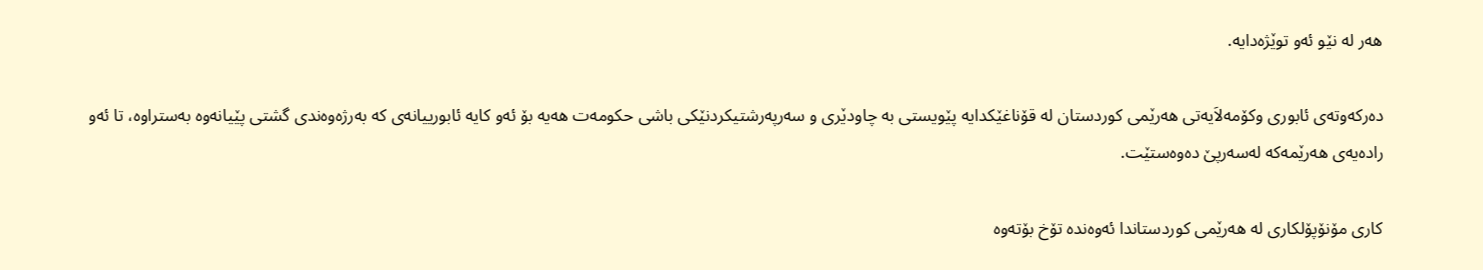هه‌ر له‌ نێو ئه‌و توێژه‌دایه‌.

ده‌ركه‌وته‌ی‌ ئابوری‌ وكۆمه‌لاَیه‌تی‌ هه‌رێمی‌ كوردستان له‌ قۆناغێكدایه‌ پێویستی‌ به‌ چاودێری‌ و سه‌رپه‌رشتیكردنێكی‌ باشی‌ حكومه‌ت هه‌یه‌ بۆ ئه‌و كایه‌ ئابورییانه‌ی‌ كه‌ به‌رژه‌وه‌ندی‌ گشتی‌ پێیانه‌وه‌ به‌ستراوه‌، تا ئه‌و راده‌یه‌ی‌ هه‌رێمه‌كه‌ له‌سه‌رپێ‌ ده‌وه‌ستێت.

كاری‌ مۆنۆپۆلكاری‌ له‌ هه‌رێمی‌ كوردستاندا ئه‌وه‌نده‌ تۆخ بۆته‌وه‌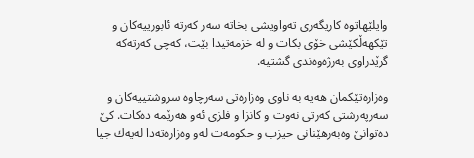وایلێهاتوه‌ كاریگه‌ری‌ ته‌واویشی‌ بخاته‌ سه‌ر كه‌رته‌ ئابورییه‌كان و تێكهه‌ڵكێشی‌ خۆی‌ بكات و له‌ خزمه‌تیدا بێت، كه‌چی‌ كه‌رته‌كه‌ گرێدراوی‌ به‌رژه‌وه‌ندی‌ گشتیه‌.

وه‌زاره‌تێكمان هه‌یه‌ به‌ ناوی‌ وه‌زاره‌تی‌ سه‌رچاوه‌ سروشتییه‌كان و سه‌رپه‌رشتی‌ كه‌رتی‌ نه‌وت و كانزا و فلزی‌ ئه‌و هه‌رێمه‌ ده‌كات. كێ‌ ده‌توانێ‌ وه‌به‌رهێنانی‌ حیزب و حكومه‌ت له‌و وه‌زاره‌ته‌دا له‌یه‌ك جیا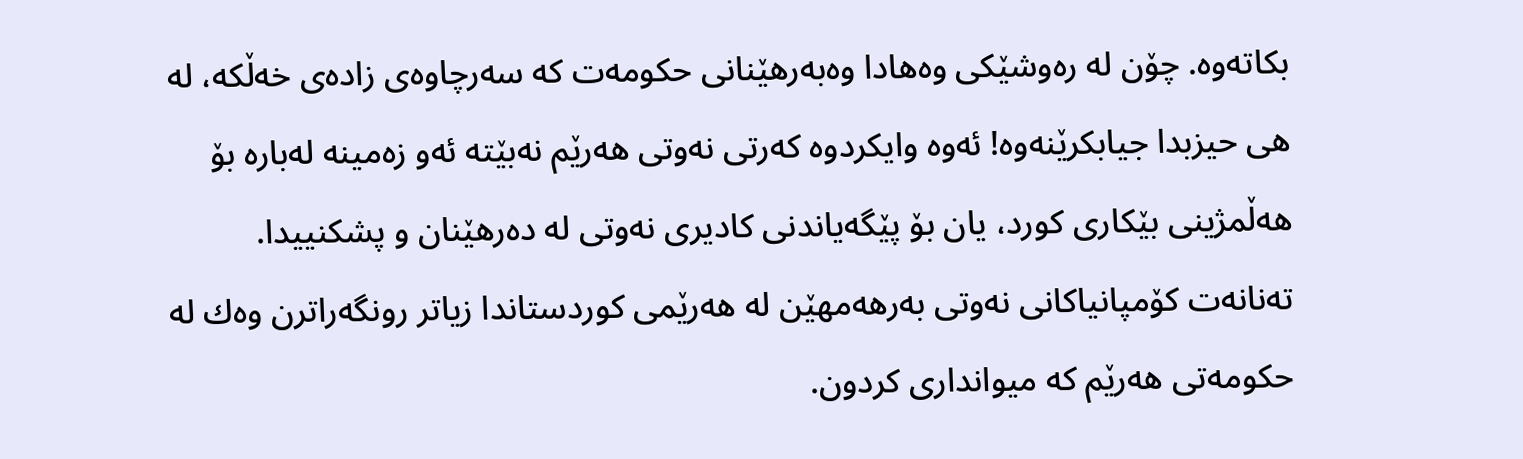بكاته‌وه‌. چۆن له‌ ره‌وشێكی‌ وه‌هادا وه‌به‌رهێنانی‌ حكومه‌ت كه‌ سه‌رچاوه‌ی‌ زاده‌ی‌ خه‌ڵكه‌، له‌ هی‌ حیزبدا جیابكرێنه‌وه‌! ئه‌وه‌ وایكردوه‌ كه‌رتی‌ نه‌وتی‌ هه‌رێم نه‌بێته‌ ئه‌و زه‌مینه‌ له‌باره‌ بۆ هه‌ڵمژینی‌ بێكاری‌ كورد، یان بۆ پێگه‌یاندنی‌ كادیری‌ نه‌وتی‌ له‌ ده‌رهێنان و پشكنییدا. ته‌نانه‌ت كۆمپانیاكانی‌ نه‌وتی‌ به‌رهه‌مهێن له‌ هه‌رێمی‌ كوردستاندا زیاتر رونگه‌راترن وه‌ك له‌ حكومه‌تی‌ هه‌رێم كه‌ میوانداری‌ كردون.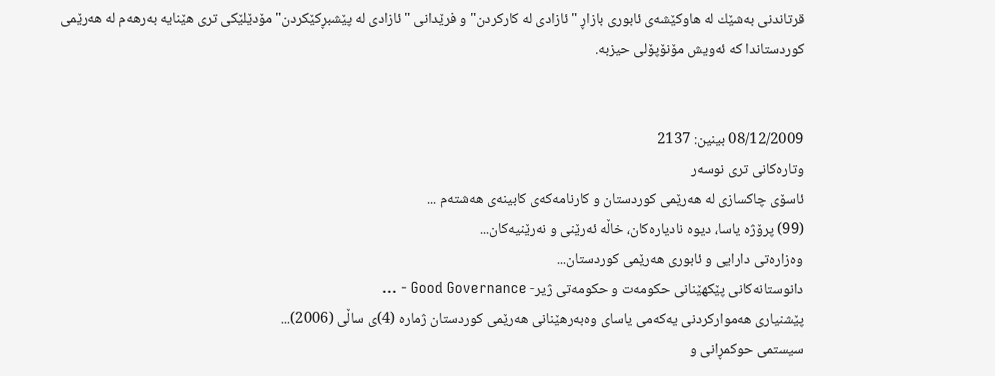قرتاندنی‌ به‌شێك له‌ هاوكێشه‌ی‌ ئابوری‌ بازاڕ "ئازادی‌ له‌ كاركردن" و فرێدانی‌ "ئازادی‌ له‌ پێشبڕكێكردن" مۆدێلێكی‌ تری‌ هێنایه‌ به‌رهه‌م له‌ هه‌رێمی‌ كوردستاندا كه‌ ئه‌ویش مۆنۆپۆلی‌ حیزبه‌.


08/12/2009 بینین: 2137
وتاره‌کانی تری نوسه‌ر
ئاسۆی‌ چاكسازی‌ له‌ هه‌رێمی‌ كوردستان و كارنامه‌كه‌ی‌ كابینه‌ی‌ هه‌شته‌م ...
(99) پرۆژه‌ یاسا، دیوه‌ نادیاره‌كان، خاڵه‌ ئه‌رێنی و نه‌رێنیه‌كان...
وه‌زاره‌تى دارایى و ئابورى هه‌رێمى كوردستان...
دانوستانه‌كانی پێكهێنانی حكومه‌ت و حكومه‌تی ژیر- Good Governance - ...
پێشنيارى هه‌مواركردنى یه‌كه‌مى یاساى وه‌به‌رهێنانى هه‌رێمى كوردستان ژماره‌ (4)ى ساڵى (2006)...
سیستمی‌ حوكمڕانی‌ و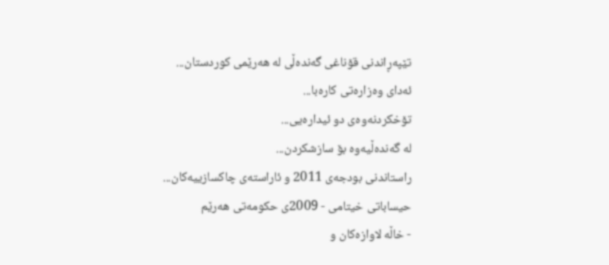تێپه‌ڕاندنی‌ قۆناغی‌ گه‌نده‌ڵی‌ له ‌هه‌رێمی‌ كوردستان...
ئه‌دای‌ وه‌زاره‌تی‌ كاره‌با...
تۆخكردنه‌وه‌ی‌ دو ئیداره‌یی‌...
له‌ گه‌نده‌ڵیه‌وه‌ بۆ سازشكردن...
راستاندنی‌ بودجه‌ی‌ 2011 و ئاراسته‌ی‌ چاكسازییه‌كان...
حیساباتی‌ خیتامی‌ - 2009ی حكومه‌تی‌ هه‌رێم
- خاڵه‌ لاوازه‌كان و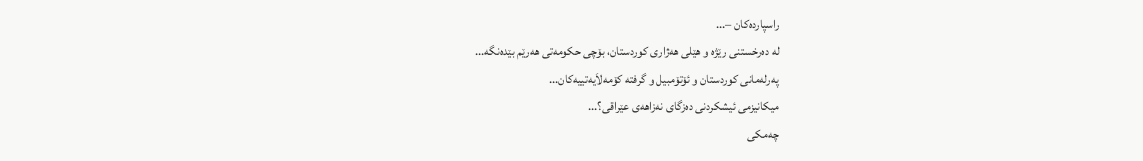راسپارده‌كان –...
له‌ ده‌رخستنی‌ رێژه‌ و هێلی‌ هه‌ژاری‌ كوردستان، بۆچی‌ حكومه‌تی‌ هه‌رێم بێده‌نگه‌...
په‌رله‌مانی‌ كوردستان و ئۆتۆمبیل و گرفته‌ كۆمه‌لاَیه‌تییه‌كان...
میكانیزمی‌ ئیشكردنی‌ ده‌زگای‌ نه‌زاهه‌ی‌ عێراقی‌؟...
چه‌مكی‌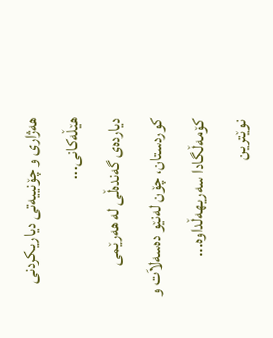هه‌ژاری‌ و چۆنییه‌تی‌ دیاریكردنی‌ هێڵه‌كانی‌...
دیارده‌ی‌ گه‌نده‌ڵی‌ له‌ هه‌رێمی‌ كوردستان، چۆن له‌نێو ده‌سه‌لاَت و كۆمه‌ڵگادا سه‌ریهه‌ڵداوه‌...
نوێترین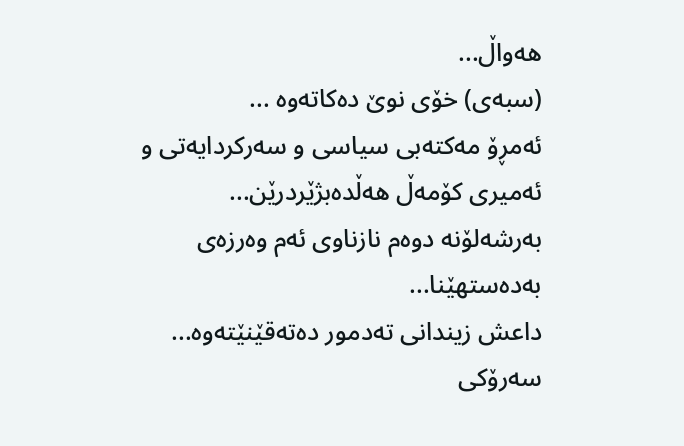هه‌واڵ...
(سبەى) خۆى نوێ دەکاتەوە ...
ئه‌مڕۆ مه‌كته‌بی‌ سیاسی‌ و سه‌ركردایه‌تی‌ و ئه‌میری‌ كۆمه‌ڵ هەڵدەبژێردرێن...
به‌رشه‌لۆنه‌ دوه‌م نازناوی ئه‌م وه‌رزه‌ی به‌ده‌ستهێنا...
داعش زیندانی تەدمور دەتەقێنێتەوە...
سەرۆكی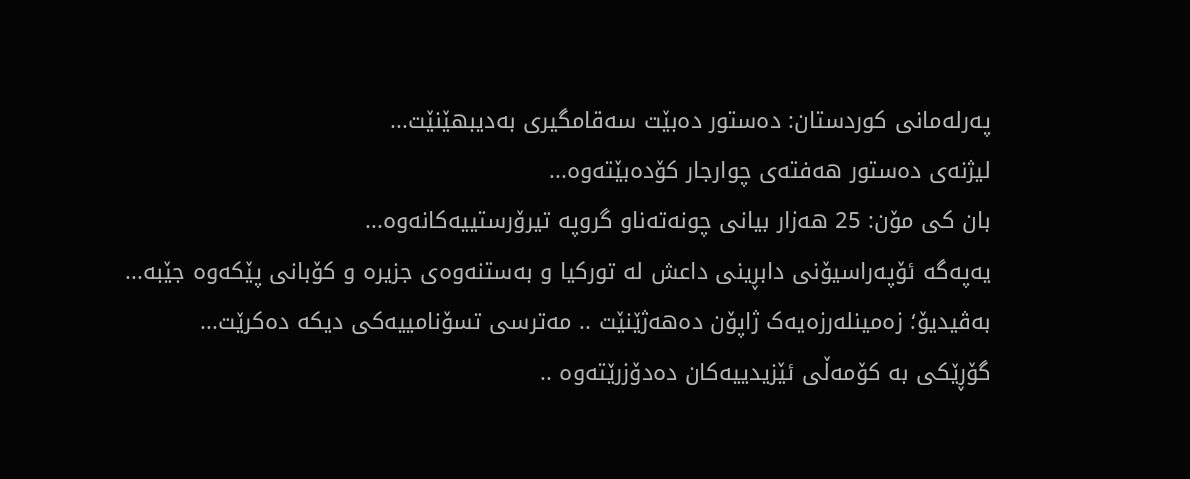پەرلەمانی كوردستان: دەستور دەبێت سەقامگیری بەدیبهێنێت...
لیژنەی دەستور هەفتەی چوارجار كۆدەبێتەوە...
بان كی مۆن: 25 هەزار بیانی چونەتەناو گروپە تیرۆرستییەكانەوە...
یەپەگە ئۆپەراسیۆنی دابڕینی داعش لە تورکیا و بەستنەوەی جزیرە و کۆبانی پێکەوە جێبە...
بەڤیدیۆ؛ زەمینلەرزەیەک ژاپۆن دەهەژێنێت .. مەترسی تسۆنامییەکی دیکە دەکرێت...
گۆڕێکی بە کۆمەڵی ئێزیدییەکان دەدۆزرێتەوە ..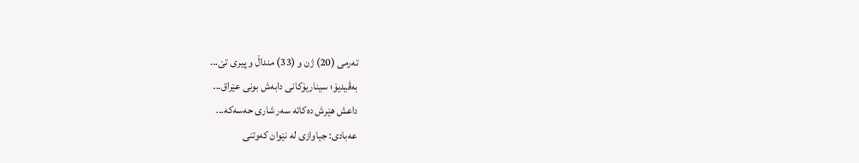تەرمی (20) ژن و (33) منداڵ و پیری تێ...
بەڤیدیۆ؛ سیناریۆکانی دابەش بونی عێراق...
داعش هێرش دەکاتە سەر شاری حەسەکە...
عه‌بادی: جیاوازی له‌ نێوان کەوتنی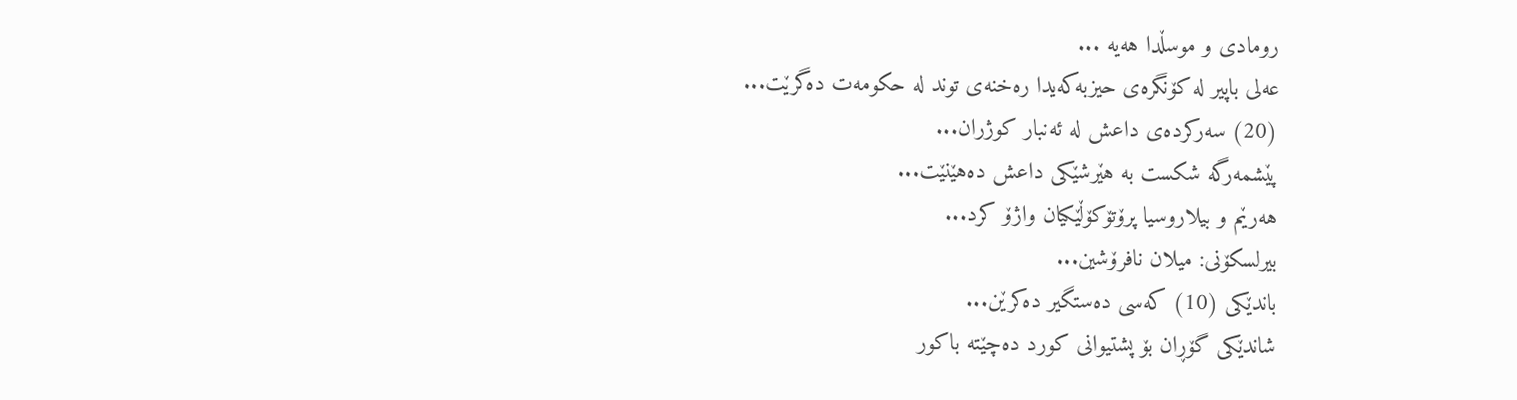رومادی و موسڵدا هه‌یه‌ ...
عەلی باپیر لە کۆنگرەی حیزبەکەیدا رەخنەی توند لە حکومەت دەگرێت...
(20) سه‌ركرده‌ی داعش لە ئەنبار کوژران...
پێشمەرگە شكست بە هێرشێكی داعش دەهێنێت...
هەرێم و بیلاروسیا پرۆتۆکۆڵێکیان واژۆ کرد...
بیرلسكۆنی: میلان نافرۆشین...
باندێکی (10) کەسى دەستگیر دەکرێن...
شاندێکى گۆڕان بۆ پشتیوانی کورد دەچێتە باکور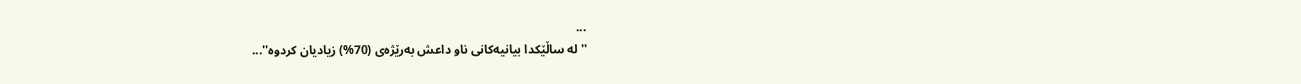...
''لە ساڵێکدا بیانیه‌كانی ناو داعش بەرێژەى (70%) زیادیان کردوە''...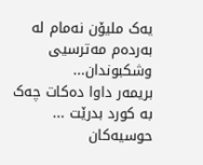یەک ملیۆن نەمام لە بەردەم مەترسیی وشکبوندان...
بریمه‌ر داوا دەکات چەک بە کورد بدرێت ...
حوسیەکان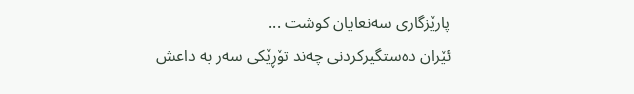پارێزگارى سەنعایان کوشت ...
ئێران دەستگیرکردنى چه‌ند تۆڕێكی‌ سه‌ر به‌ داعش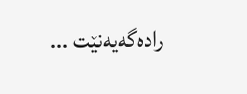رادەگەیەنێت ...